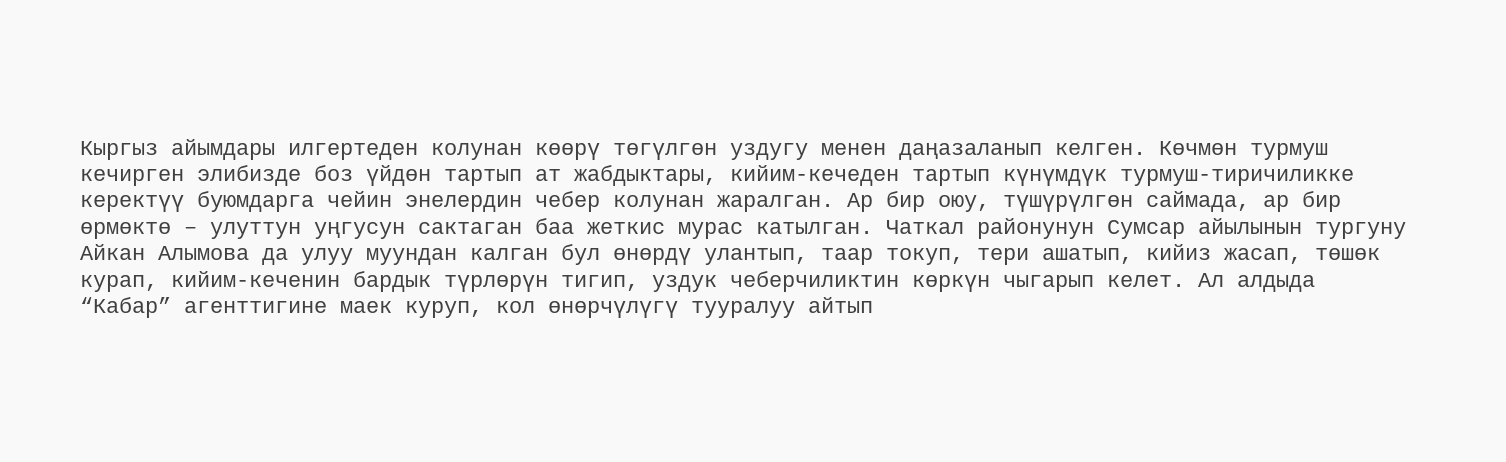Кыргыз айымдары илгертеден колунан көөрү төгүлгөн уздугу менен даңазаланып келген. Көчмөн турмуш кечирген элибизде боз үйдөн тартып ат жабдыктары, кийим-кечеден тартып күнүмдүк турмуш-тиричиликке керектүү буюмдарга чейин энелердин чебер колунан жаралган. Ар бир оюу, түшүрүлгөн саймада, ар бир өрмөктө – улуттун уңгусун сактаган баа жеткис мурас катылган. Чаткал районунун Сумсар айылынын тургуну Айкан Алымова да улуу муундан калган бул өнөрдү улантып, таар токуп, тери ашатып, кийиз жасап, төшөк курап, кийим-кеченин бардык түрлөрүн тигип, уздук чеберчиликтин көркүн чыгарып келет. Ал алдыда “Кабар” агенттигине маек куруп, кол өнөрчүлүгү тууралуу айтып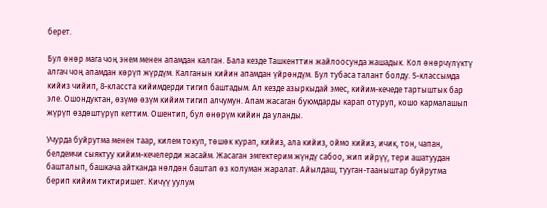берет.

Бул өнөр мага чоң энем менен апамдан калган. Бала кезде Ташкенттин жайлоосунда жашадык. Кол өнөрчүлүктү алгач чоң апамдан көрүп жүрдүм. Калганын кийин апамдан үйрөндүм. Бул тубаса талант болду. 5-классымда кийиз чийип, 8-класста кийимдерди тигип баштадым. Ал кезде азыркыдай эмес, кийим-кечеде тартыштык бар эле. Ошондуктан, өзүмө өзүм кийим тигип алчумун. Апам жасаган буюмдарды карап отуруп, кошо кармалашып жүрүп өздөштүрүп кеттим. Ошентип, бул өнөрүм кийин да уланды.

Учурда буйрутма менен таар, килем токуп, төшөк курап, кийиз, ала кийиз, оймо кийиз, ичик, тон, чапан, белдемчи сыяктуу кийим-кечелерди жасайм. Жасаган эмгектерим жүндү сабоо, жип ийрүү, тери ашатуудан башталып, башкача айтканда нөлдөн баштап өз колуман жаралат. Айылдаш, тууган-тааныштар буйрутма берип кийим тиктиришет. Кичүү уулум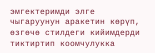эмгектеримди элге чыгаруунун аракетин көрүп, өзгөчө стилдеги кийимдерди тиктиртип коомчулукка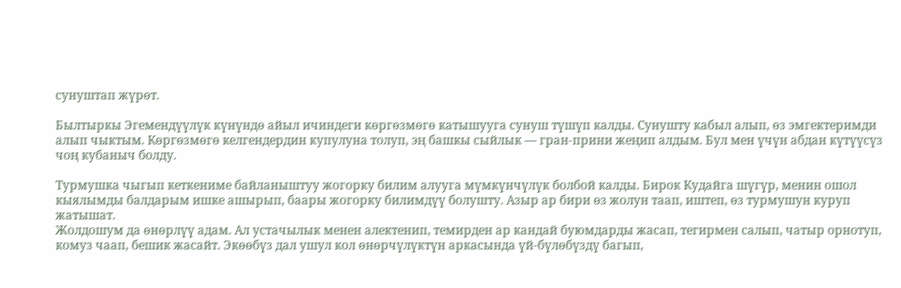сунуштап жүрөт.

Былтыркы Эгемендүүлүк күнүндө айыл ичиндеги көргөзмөгө катышууга сунуш түшүп калды. Сунушту кабыл алып, өз эмгектеримди алып чыктым. Көргөзмөгө келгендердин купулуна толуп, эң башкы сыйлык — гран-прини жеңип алдым. Бул мен үчүн абдан күтүүсүз чоң кубаныч болду.

Турмушка чыгып кеткениме байланыштуу жогорку билим алууга мүмкүнчүлүк болбой калды. Бирок Кудайга шүгүр, менин ошол кыялымды балдарым ишке ашырып, баары жогорку билимдүү болушту. Азыр ар бири өз жолун таап, иштеп, өз турмушун куруп жатышат.
Жолдошум да өнөрлүү адам. Ал устачылык менен алектенип, темирден ар кандай буюмдарды жасап, тегирмен салып, чатыр орнотуп, комуз чаап, бешик жасайт. Экөөбүз дал ушул кол өнөрчүлүктүн аркасында үй-бүлөбүздү багып,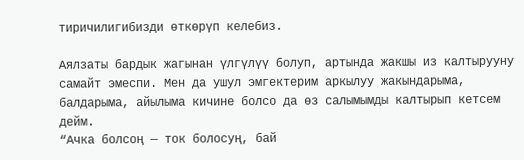тиричилигибизди өткөрүп келебиз.

Аялзаты бардык жагынан үлгүлүү болуп, артында жакшы из калтырууну самайт эмеспи. Мен да ушул эмгектерим аркылуу жакындарыма, балдарыма, айылыма кичине болсо да өз салымымды калтырып кетсем дейм.
“Ачка болсоң — ток болосуң, бай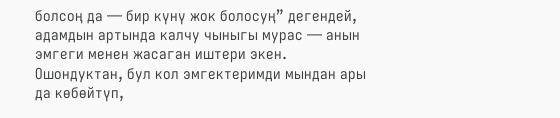болсоң да — бир күнү жок болосуң” дегендей, адамдын артында калчу чыныгы мурас — анын эмгеги менен жасаган иштери экен. Ошондуктан, бул кол эмгектеримди мындан ары да көбөйтүп,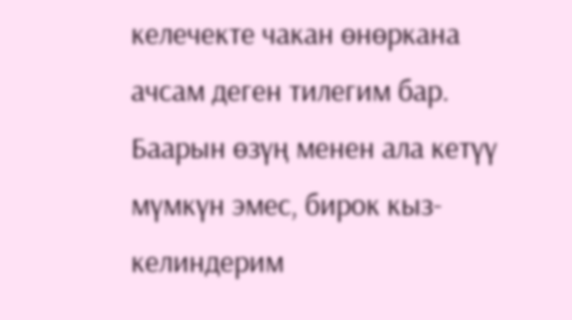келечекте чакан өнөркана ачсам деген тилегим бар. Баарын өзүң менен ала кетүү мүмкүн эмес, бирок кыз-келиндерим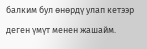балким бул өнөрдү улап кетээр деген үмүт менен жашайм.